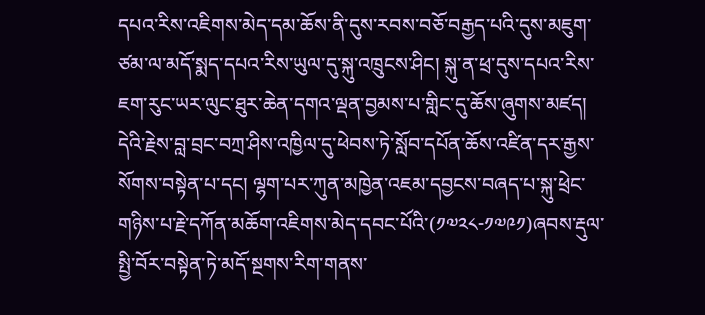དཔའ་རིས་འཇིགས་མེད་དམ་ཆོས་ནི་དུས་རབས་བཅོ་བརྒྱད་པའི་དུས་མཇུག་ཙམ་ལ་མདོ་སྨད་དཔའ་རིས་ཡུལ་དུ་སྐུ་འཁྲུངས་ཤིང། སྐུ་ན་ཕྲ་དུས་དཔའ་རིས་ཇག་རུང་ཡར་ལུང་ཐུར་ཆེན་དགའ་ལྡན་བྱམས་པ་གླིང་དུ་ཆོས་ཞུགས་མཛད། དེའི་རྗེས་བླ་བྲང་བཀྲ་ཤིས་འཁྱིལ་དུ་ཕེབས་ཏེ་སློབ་དཔོན་ཆོས་འཛིན་དར་རྒྱས་སོགས་བསྟེན་པ་དང། ལྷག་པར་ཀུན་མཁྱེན་འཇམ་དབྱངས་བཞད་པ་སྐུ་ཕྲེང་གཉིས་པ་རྗེ་དཀོན་མཆོག་འཇིགས་མེད་དབང་པོའི་(༡༧༢༨-༡༧༩༡)ཞབས་རྡུལ་སྤྱི་བོར་བསྟེན་ཏེ་མདོ་སྔགས་རིག་གནས་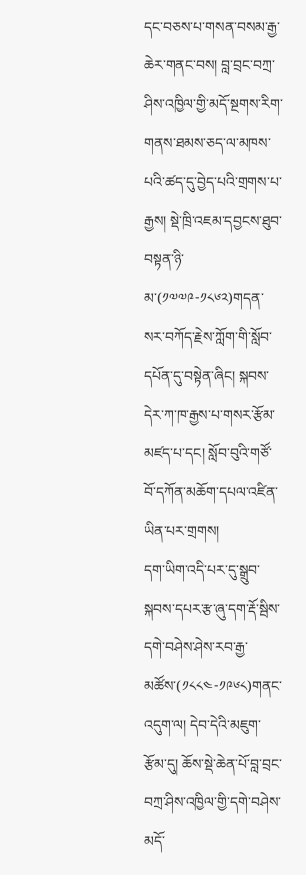དང་བཅས་པ་གསན་བསམ་རྒྱ་ཆེར་གནང་བས། བླ་བྲང་བཀྲ་ཤིས་འཁྱིལ་གྱི་མདོ་སྔགས་རིག་གནས་ཐམས་ཅད་ལ་མཁས་པའི་ཚད་དུ་བྱེད་པའི་གྲགས་པ་རྒྱས། སྡེ་ཁྲི་འཇམ་དབྱངས་ཐུབ་བསྟན་ཉི་མ་(༡༧༧༩-༡༨༦༢)གདན་སར་བཀོད་རྗེས་ཀློག་གི་སློབ་དཔོན་དུ་བསྟེན་ཞིང། སྐབས་དེར་ཀ་ཁ་རྒྱས་པ་གསར་རྩོམ་མཛད་པ་དང། སློབ་བུའི་གཙོ་བོ་དཀོན་མཆོག་དཔལ་འཛིན་ཡིན་པར་གྲགས།
དག་ཡིག་འདི་པར་དུ་སྒྲུབ་སྐབས་དཔར་རྩ་ཞུ་དག་རྡོ་སྦིས་དགེ་བཤེས་ཤེས་རབ་རྒྱ་མཚོས་(༡༨༨༤-༡༩༦༨)གནང་འདུག་ལ། དེབ་དེའི་མཇུག་རྩོམ་དུ། ཆོས་སྡེ་ཆེན་པོ་བླ་བྲང་བཀྲ་ཤིས་འཁྱིལ་གྱི་དགེ་བཤེས་མདོ་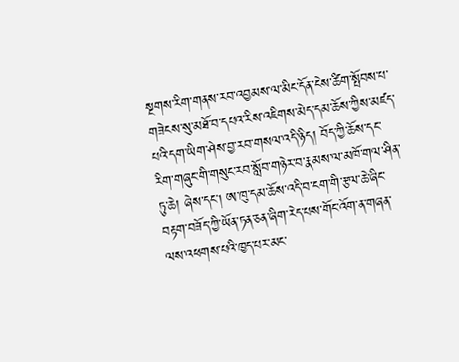སྔགས་རིག་གནས་རབ་འབྱམས་ལ་མིང་དོན་ངེས་ཚིག་སྤོབས་པ་གཟེངས་སུ་མཐོ་བ་དཔའ་རིས་འཇིགས་མེད་དམ་ཆོས་ཀྱིས་མཛད་པའི་དག་ཡིག་ཤེས་བྱ་རབ་གསལ་འདི་ཉིད། བོད་ཀྱི་ཆོས་དང་རིག་གཞུང་གི་གསུང་རབ་སློབ་གཉེར་བ་རྣམས་ལ་མཁོ་གལ་ཤིན་ཏུ་ཆེ། ཞེས་དང། ཨ་ཁུ་དམ་ཆོས་འདི་བ་ངག་གི་རྩལ་ཆེ་ཞིང་བརྟག་བཟོད་ཀྱི་ཡོན་ཏན་ཅན་ཞིག་རེད་པས་གོང་འོག་ན་གཞན་ལས་འཕགས་པའི་ཁྱད་པར་མང་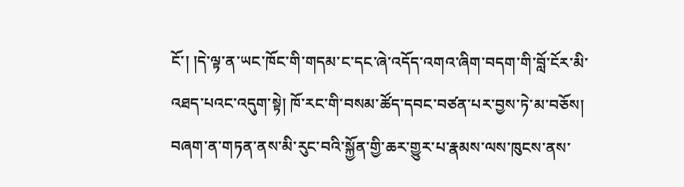ངོ་། །དེ་ལྟ་ན་ཡང་ཁོང་གི་གདམ་ང་དང་ཞེ་འདོད་འགའ་ཞིག་བདག་གི་བློ་ངོར་མི་འཐད་པའང་འདུག་སྟེ། ཁོ་རང་གི་བསམ་ཚོད་དབང་བཙན་པར་བྱས་ཏེ་མ་བཅོས། བཞག་ན་གཏན་ནས་མི་རུང་བའི་སྐྱོན་གྱི་ཆར་གྱུར་པ་རྣམས་ལས་ཁུངས་ནས་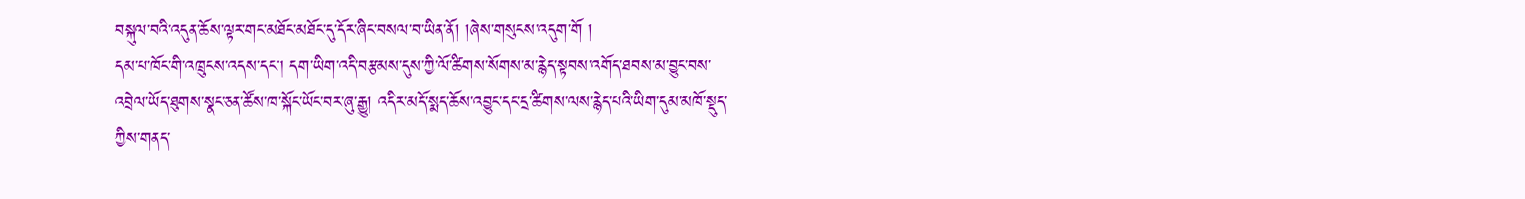བསྐུལ་བའི་འདུན་ཆོས་ལྟར་གང་མཐོང་མཐོང་དུ་དོར་ཞིང་བསལ་བ་ཡིན་ནོ། །ཞེས་གསུངས་འདུག་གོ །
དམ་པ་ཁོང་གི་འཁྲུངས་འདས་དང། དག་ཡིག་འདི་བརྩམས་དུས་ཀྱི་ལོ་ཚིགས་སོགས་མ་རྙེད་སྟབས་འགོད་ཐབས་མ་བྱུང་བས་འབྲེལ་ཡོད་ཐུགས་སྣང་ཅན་ཚོས་ཁ་སྐོང་ཡོང་བར་ཞུ་རྒྱུ། འདིར་མདོ་སྨད་ཆོས་འབྱུང་དང་དྲ་ཚིགས་ལས་རྙེད་པའི་ཡིག་དུམ་མཁོ་སྡུད་ཀྱིས་གནད་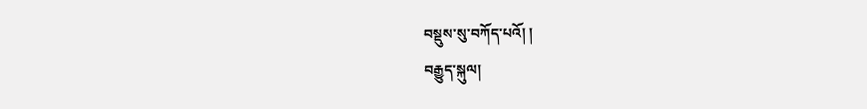བསྡུས་སུ་བཀོད་པའོ། །
བརྒྱུད་སྐུལ།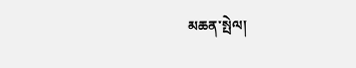མཆན་སྤེལ།